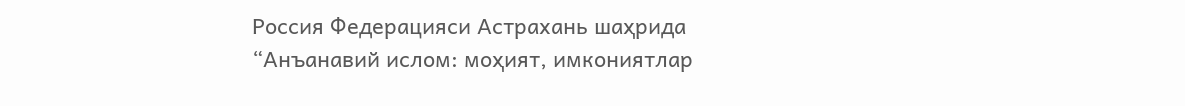Россия Федерацияси Астрахань шаҳрида
“Анъанавий ислом: моҳият, имкониятлар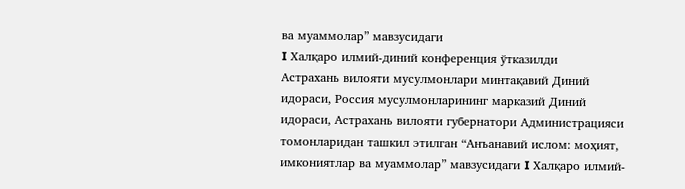ва муаммолар” мавзусидаги
I Халқаро илмий-диний конференция ўтказилди
Астрахань вилояти мусулмонлари минтақавий Диний идораси, Россия мусулмонларининг марказий Диний идораси, Астрахань вилояти губернатори Администрацияси томонларидан ташкил этилган “Анъанавий ислом: моҳият, имкониятлар ва муаммолар” мавзусидаги I Халқаро илмий-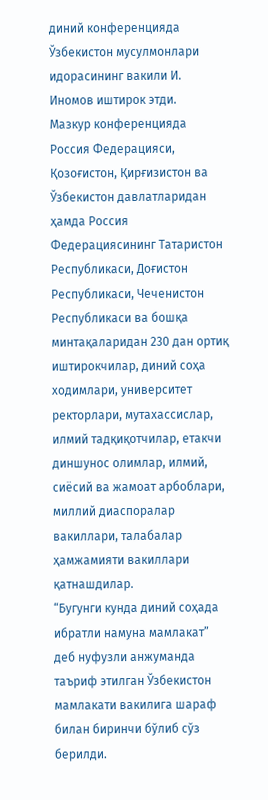диний конференцияда Ўзбекистон мусулмонлари идорасининг вакили И. Иномов иштирок этди.
Мазкур конференцияда Россия Федерацияси, Қозоғистон, Қирғизистон ва Ўзбекистон давлатларидан ҳамда Россия Федерациясининг Татаристон Республикаси, Доғистон Республикаси, Чеченистон Республикаси ва бошқа минтақаларидан 230 дан ортиқ иштирокчилар, диний соҳа ходимлари, университет ректорлари, мутахассислар, илмий тадқиқотчилар, етакчи диншунос олимлар, илмий, сиёсий ва жамоат арбоблари, миллий диаспоралар вакиллари, талабалар ҳамжамияти вакиллари қатнашдилар.
“Бугунги кунда диний соҳада ибратли намуна мамлакат” деб нуфузли анжуманда таъриф этилган Ўзбекистон мамлакати вакилига шараф билан биринчи бўлиб сўз берилди.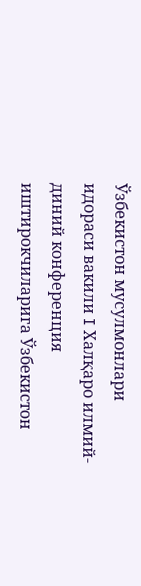Ўзбекистон мусулмонлари идораси вакили I Халқаро илмий-диний конференция иштирокчиларига Ўзбекистон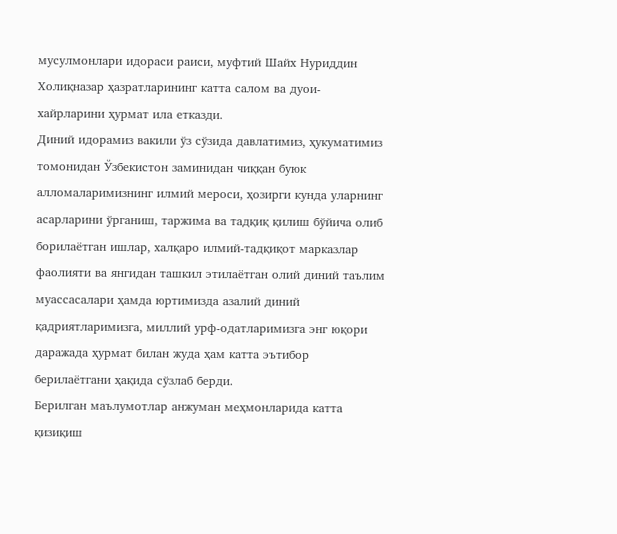мусулмонлари идораси раиси, муфтий Шайх Нуриддин Холиқназар ҳазратларининг катта салом ва дуои-хайрларини ҳурмат ила етказди.
Диний идорамиз вакили ўз сўзида давлатимиз, ҳукуматимиз томонидан Ўзбекистон заминидан чиққан буюк алломаларимизнинг илмий мероси, ҳозирги кунда уларнинг асарларини ўрганиш, таржима ва тадқиқ қилиш бўйича олиб борилаётган ишлар, халқаро илмий-тадқиқот марказлар фаолияти ва янгидан ташкил этилаётган олий диний таълим муассасалари ҳамда юртимизда азалий диний қадриятларимизга, миллий урф-одатларимизга энг юқори даражада ҳурмат билан жуда ҳам катта эътибор берилаётгани ҳақида сўзлаб берди.
Берилган маълумотлар анжуман меҳмонларида катта қизиқиш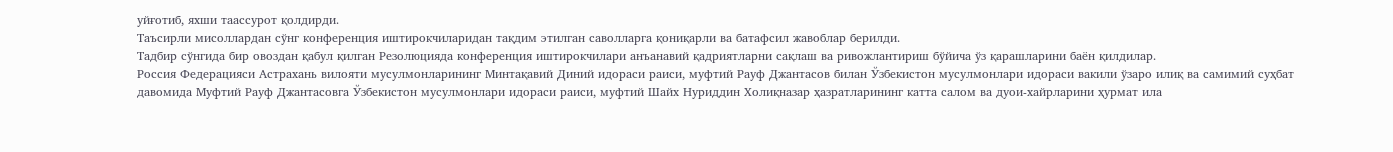уйғотиб, яхши таассурот қолдирди.
Таъсирли мисоллардан сўнг конференция иштирокчиларидан тақдим этилган саволларга қониқарли ва батафсил жавоблар берилди.
Тадбир сўнгида бир овоздан қабул қилган Резолюцияда конференция иштирокчилари анъанавий қадриятларни сақлаш ва ривожлантириш бўйича ўз қарашларини баён қилдилар.
Россия Федерацияси Астрахань вилояти мусулмонларининг Минтақавий Диний идораси раиси, муфтий Рауф Джантасов билан Ўзбекистон мусулмонлари идораси вакили ўзаро илиқ ва самимий суҳбат давомида Муфтий Рауф Джантасовга Ўзбекистон мусулмонлари идораси раиси, муфтий Шайх Нуриддин Холиқназар ҳазратларининг катта салом ва дуои-хайрларини ҳурмат ила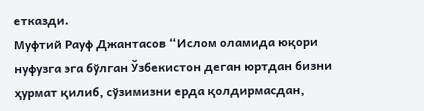етказди.
Муфтий Рауф Джантасов “Ислом оламида юқори нуфузга эга бўлган Ўзбекистон деган юртдан бизни ҳурмат қилиб, сўзимизни ерда қолдирмасдан,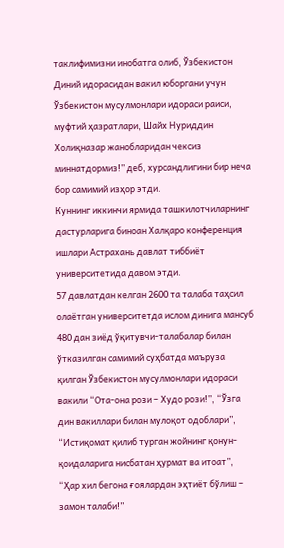таклифимизни инобатга олиб, Ўзбекистон Диний идорасидан вакил юборгани учун Ўзбекистон мусулмонлари идораси раиси, муфтий ҳазратлари, Шайх Нуриддин Холиқназар жанобларидан чексиз миннатдормиз!” деб, хурсандлигини бир неча бор самимий изҳор этди.
Куннинг иккинчи ярмида ташкилотчиларнинг дастурларига биноан Халқаро конференция ишлари Астрахань давлат тиббиёт университетида давом этди.
57 давлатдан келган 2600 та талаба таҳсил олаётган университетда ислом динига мансуб 480 дан зиёд ўқитувчи-талабалар билан ўтказилган самимий суҳбатда маъруза қилган Ўзбекистон мусулмонлари идораси вакили “Ота-она рози – Худо рози!”, “Ўзга дин вакиллари билан мулоқот одоблари”, “Истиқомат қилиб турган жойнинг қонун-қоидаларига нисбатан ҳурмат ва итоат”, “Ҳар хил бегона ғоялардан эҳтиёт бўлиш – замон талаби!”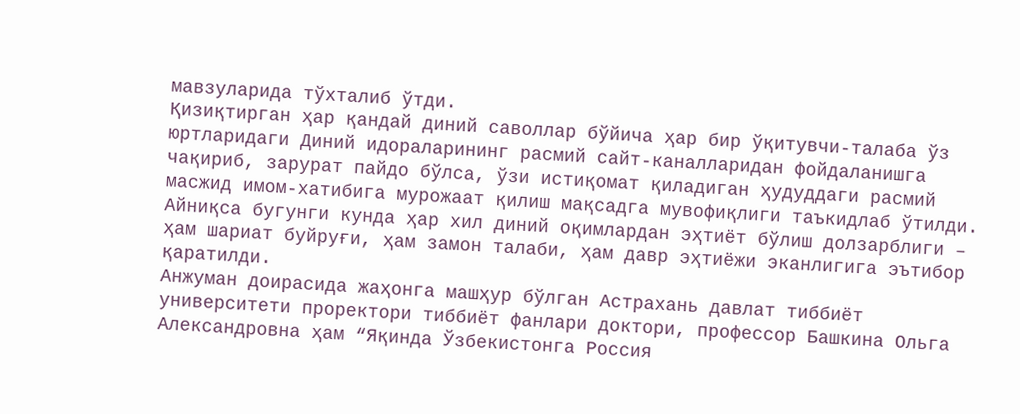мавзуларида тўхталиб ўтди.
Қизиқтирган ҳар қандай диний саволлар бўйича ҳар бир ўқитувчи-талаба ўз юртларидаги Диний идораларининг расмий сайт-каналларидан фойдаланишга чақириб, зарурат пайдо бўлса, ўзи истиқомат қиладиган ҳудуддаги расмий масжид имом-хатибига мурожаат қилиш мақсадга мувофиқлиги таъкидлаб ўтилди.
Айниқса бугунги кунда ҳар хил диний оқимлардан эҳтиёт бўлиш долзарблиги – ҳам шариат буйруғи, ҳам замон талаби, ҳам давр эҳтиёжи эканлигига эътибор қаратилди.
Анжуман доирасида жаҳонга машҳур бўлган Астрахань давлат тиббиёт университети проректори тиббиёт фанлари доктори, профессор Башкина Ольга Александровна ҳам “Яқинда Ўзбекистонга Россия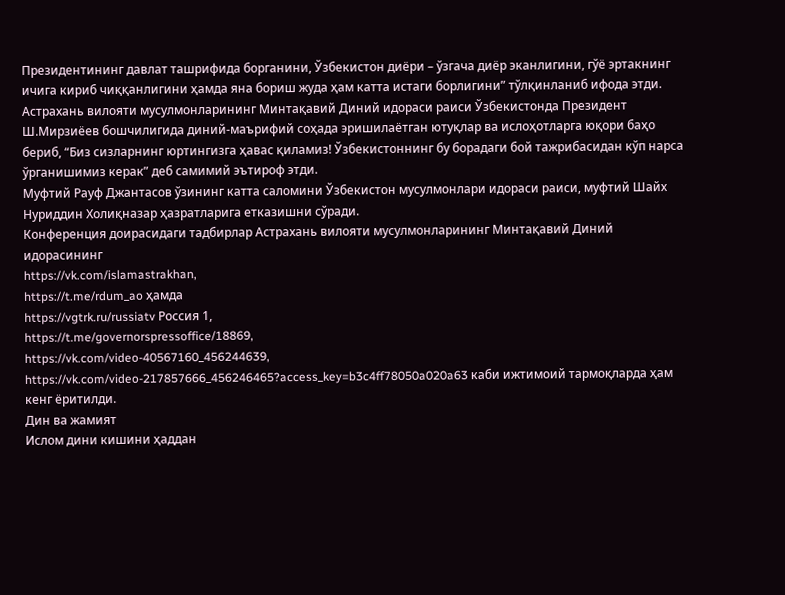Президентининг давлат ташрифида борганини, Ўзбекистон диёри – ўзгача диёр эканлигини, гўё эртакнинг ичига кириб чиққанлигини ҳамда яна бориш жуда ҳам катта истаги борлигини” тўлқинланиб ифода этди.
Астрахань вилояти мусулмонларининг Минтақавий Диний идораси раиси Ўзбекистонда Президент Ш.Мирзиёев бошчилигида диний-маърифий соҳада эришилаётган ютуқлар ва ислоҳотларга юқори баҳо бериб, “Биз сизларнинг юртингизга ҳавас қиламиз! Ўзбекистоннинг бу борадаги бой тажрибасидан кўп нарса ўрганишимиз керак” деб самимий эътироф этди.
Муфтий Рауф Джантасов ўзининг катта саломини Ўзбекистон мусулмонлари идораси раиси, муфтий Шайх Нуриддин Холиқназар ҳазратларига етказишни сўради.
Конференция доирасидаги тадбирлар Астрахань вилояти мусулмонларининг Минтақавий Диний идорасининг
https://vk.com/islamastrakhan,
https://t.me/rdum_ao ҳамда
https://vgtrk.ru/russiatv Россия 1,
https://t.me/governorspressoffice/18869,
https://vk.com/video-40567160_456244639,
https://vk.com/video-217857666_456246465?access_key=b3c4ff78050a020a63 каби ижтимоий тармоқларда ҳам кенг ёритилди.
Дин ва жамият
Ислом дини кишини ҳаддан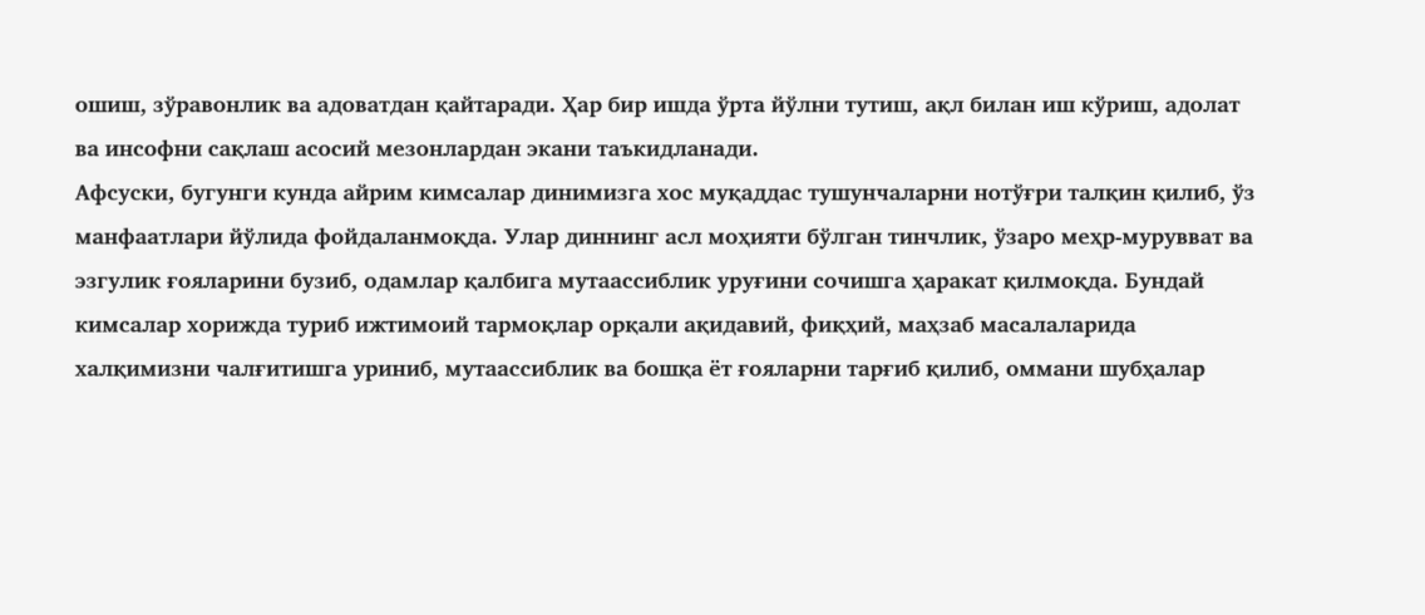ошиш, зўравонлик ва адоватдан қайтаради. Ҳар бир ишда ўрта йўлни тутиш, ақл билан иш кўриш, адолат ва инсофни сақлаш асосий мезонлардан экани таъкидланади.
Афсуски, бугунги кунда айрим кимсалар динимизга хос муқаддас тушунчаларни нотўғри талқин қилиб, ўз манфаатлари йўлида фойдаланмоқда. Улар диннинг асл моҳияти бўлган тинчлик, ўзаро меҳр-мурувват ва эзгулик ғояларини бузиб, одамлар қалбига мутаассиблик уруғини сочишга ҳаракат қилмоқда. Бундай кимсалар хорижда туриб ижтимоий тармоқлар орқали ақидавий, фиқҳий, маҳзаб масалаларида халқимизни чалғитишга уриниб, мутаассиблик ва бошқа ёт ғояларни тарғиб қилиб, оммани шубҳалар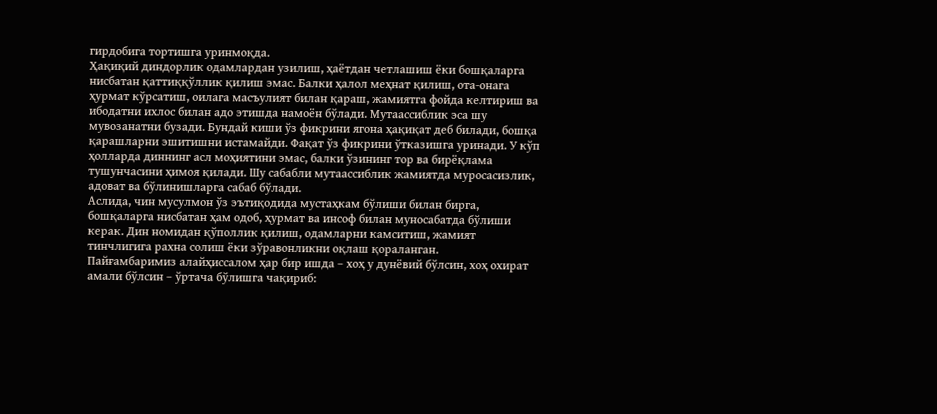гирдобига тортишга уринмоқда.
Ҳақиқий диндорлик одамлардан узилиш, ҳаётдан четлашиш ёки бошқаларга нисбатан қаттиққўллик қилиш эмас. Балки ҳалол меҳнат қилиш, ота-онага ҳурмат кўрсатиш, оилага масъулият билан қараш, жамиятга фойда келтириш ва ибодатни ихлос билан адо этишда намоён бўлади. Мутаассиблик эса шу мувозанатни бузади. Бундай киши ўз фикрини ягона ҳақиқат деб билади, бошқа қарашларни эшитишни истамайди. Фақат ўз фикрини ўтказишга уринади. У кўп ҳолларда диннинг асл моҳиятини эмас, балки ўзининг тор ва бирёқлама тушунчасини ҳимоя қилади. Шу сабабли мутаассиблик жамиятда муросасизлик, адоват ва бўлинишларга сабаб бўлади.
Аслида, чин мусулмон ўз эътиқодида мустаҳкам бўлиши билан бирга, бошқаларга нисбатан ҳам одоб, ҳурмат ва инсоф билан муносабатда бўлиши керак. Дин номидан қўполлик қилиш, одамларни камситиш, жамият тинчлигига рахна солиш ёки зўравонликни оқлаш қораланган.
Пайғамбаримиз алайҳиссалом ҳар бир ишда – хоҳ у дунёвий бўлсин, хоҳ охират амали бўлсин – ўртача бўлишга чақириб: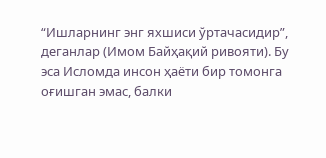“Ишларнинг энг яхшиси ўртачасидир”, деганлар (Имом Байҳақий ривояти). Бу эса Исломда инсон ҳаёти бир томонга оғишган эмас, балки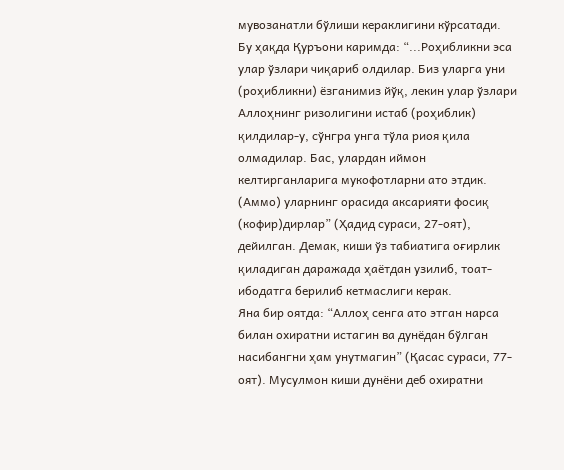мувозанатли бўлиши кераклигини кўрсатади.
Бу ҳақда Қуръони каримда: “...Роҳибликни эса улар ўзлари чиқариб олдилар. Биз уларга уни (роҳибликни) ёзганимиз йўқ, лекин улар ўзлари Аллоҳнинг ризолигини истаб (роҳиблик) қилдилар-у, сўнгра унга тўла риоя қила олмадилар. Бас, улардан иймон келтирганларига мукофотларни ато этдик. (Аммо) уларнинг орасида аксарияти фосиқ (кофир)дирлар” (Ҳадид сураси, 27-оят), дейилган. Демак, киши ўз табиатига оғирлик қиладиган даражада ҳаётдан узилиб, тоат-ибодатга берилиб кетмаслиги керак.
Яна бир оятда: “Аллоҳ сенга ато этган нарса билан охиратни истагин ва дунёдан бўлган насибангни ҳам унутмагин” (Қасас сураси, 77-оят). Мусулмон киши дунёни деб охиратни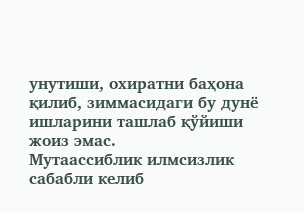унутиши, охиратни баҳона қилиб, зиммасидаги бу дунё ишларини ташлаб қўйиши жоиз эмас.
Мутаассиблик илмсизлик сабабли келиб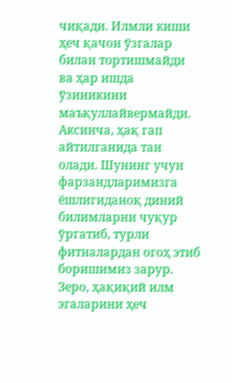чиқади. Илмли киши ҳеч қачон ўзгалар билан тортишмайди ва ҳар ишда ўзиникини маъқуллайвермайди. Аксинча, ҳақ гап айтилганида тан олади. Шунинг учун фарзандларимизга ёшлигиданоқ диний билимларни чуқур ўргатиб, турли фитналардан огоҳ этиб боришимиз зарур. Зеро, ҳақиқий илм эгаларини ҳеч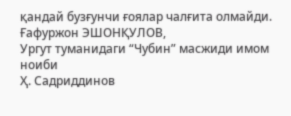қандай бузғунчи ғоялар чалғита олмайди.
Ғафуржон ЭШОНҚУЛОВ,
Ургут туманидаги “Чубин” масжиди имом ноиби
Ҳ. Садриддинов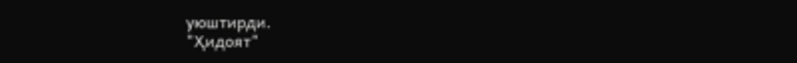уюштирди.
"Ҳидоят"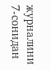журналини 7-сонидан